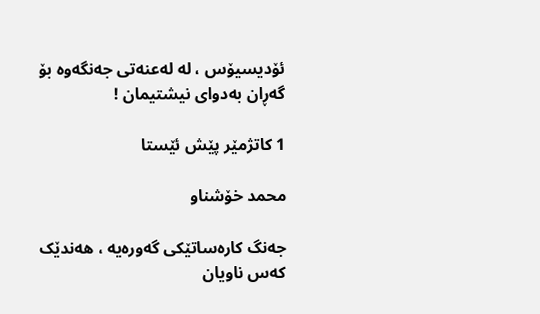ئۆدیسیۆس ، لە لەعنەتی جەنگەوە بۆ گەڕان بەدوای نیشتیمان !

1 کاتژمێر پێش ئێستا

محمد خۆشناو

جەنگ کارەساتێکی گەورەیە ، هەندێک کەس ناویان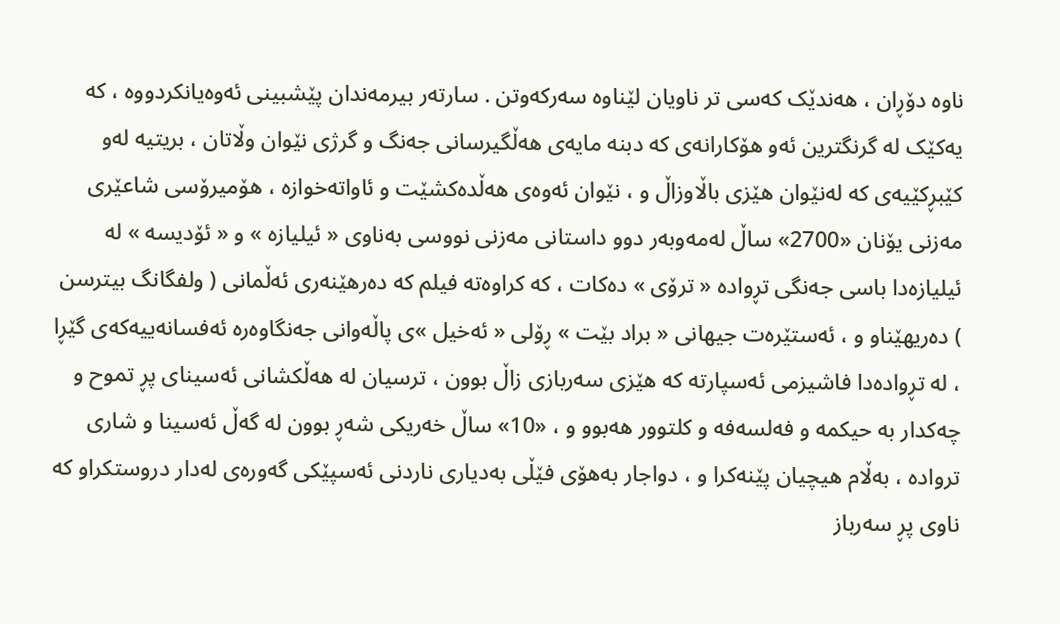ناوە دۆڕان ، هەندێک کەسی تر ناویان لێناوە سەرکەوتن . سارتەر بیرمەندان پێشبینی ئەوەیانکردووە ، کە یەکێک لە گرنگترین ئەو هۆکارانەی کە دبنە مایەی هەڵگیرسانی جەنگ و گرژی نێوان وڵاتان ، بریتیە لەو کێبڕکێیەی کە لەنێوان هێزی باڵاوزاڵ و ، نێوان ئەوەی هەڵدەکشێت و ئاواتەخوازە ، هۆمیرۆسی شاعێری مەزنی یۆنان «2700» ساڵ لەمەوبەر دوو داستانی مەزنی نووسی بەناوی « ئیلیازە » و « ئۆدیسە » لە ئیلیازەدا باسی جەنگی تڕوادە « ترۆی » دەکات ، کە کراوەتە فیلم کە دەرهێنەری ئەڵمانی ( ولفگانگ بیترسن ) دەریهێناو و ، ئەستێرەت جیهانی « براد بێت » ڕۆلی « ئەخیل »ی پاڵەوانی جەنگاوەرە ئەفسانەییەکەی گێڕا ، لە تڕوادەدا فاشیزمی ئەسپارتە کە هێزی سەربازی زاڵ بوون ، ترسیان لە هەڵکشانی ئەسینای پڕ تموح و چەکدار بە حیکمە و فەلسەفە و کلتوور هەبوو و ، «10» ساڵ خەریکی شەڕ بوون لە گەڵ ئەسینا و شاری تروادە ، بەڵام هیچیان پێنەکرا و ، دواجار بەهۆی فێڵی بەدیاری ناردنی ئەسپێکی گەورەی لەدار دروستکراو کە ناوی پڕ سەرباز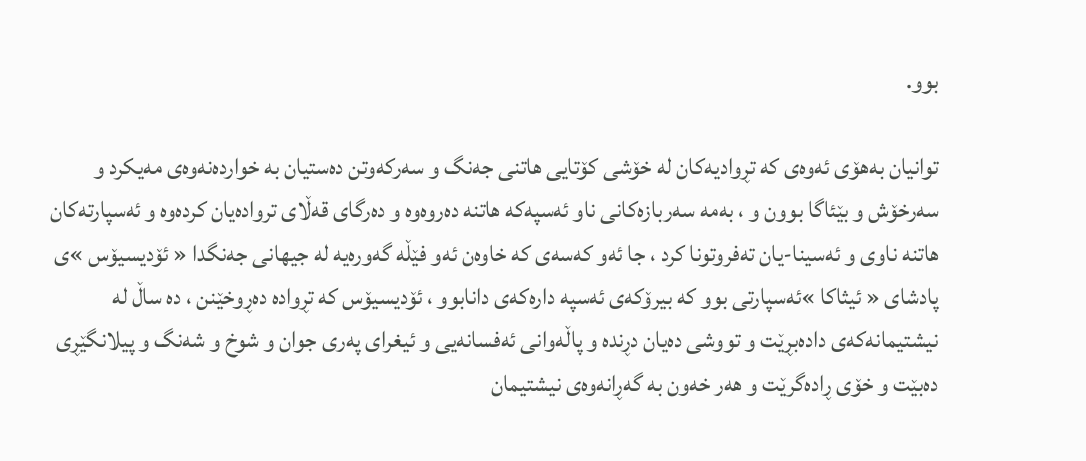بوو.

توانیان بەهۆی ئەوەی کە تڕوادیەکان لە خۆشی کۆتایی هاتنی جەنگ و سەرکەوتن دەستیان بە خواردەنەوەی مەیکرد و سەرخۆش و بێئاگا بوون و ، بەمە سەربازەکانی ناو ئەسپەکە هاتنە دەروەوە و دەرگای قەڵای تروادەیان کردەوە و ئەسپارتەکان هاتنە ناوی و ئەسینا-یان تەفروتونا کرد ، جا ئەو کەسەی کە خاوەن ئەو فێڵە گەورەیە لە جیهانی جەنگدا « ئۆدیسیۆس »ی پادشای « ئیثاکا »ئەسپارتی بوو کە بیرۆکەی ئەسپە دارەکەی دانابوو ، ئۆدیسیۆس کە تڕوادە دەڕوخێنن ، دە ساڵ لە نیشتیمانەکەی دادەبڕێت و تووشی دەیان دڕندە و پاڵەوانی ئەفسانەیی و ئیغرای پەری جوان و شوخ و شەنگ و پیلانگێڕی دەبێت و خۆی ڕادەگرێت و هەر خەون بە گەڕانەوەی نیشتیمان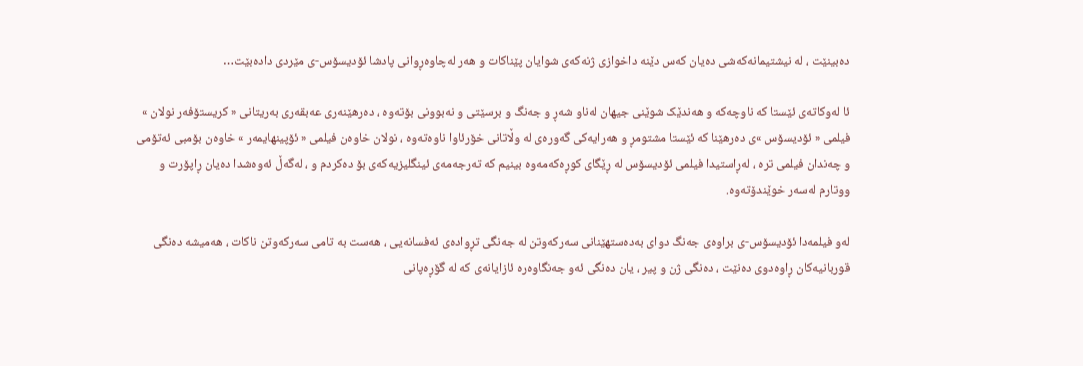دەبینێت ، لە نیشتیمانەکەشی دەیان کەس دێنە داخوازی ژنەکەی شوایان پێناکات و هەر لەچاوەڕوانی پادشا ئۆدیسۆس-ی مێردی دادەبێت…

ئا لەوکاتەی ئێستا کە ناوچەکە و هەندێک شوێنی جیهان لەناو شەڕ و جەنگ و برسێتی و نەبوونی بۆتەوە ، دەرهێنەری عەبقەری بەریتانی « کریستۆفەر نولان » فیلمی « ئۆدیسۆس »ی دەرهێنا کە ئێستا مشتومڕ و هەرایەکی گەورەی لە وڵاتانی خۆرئاوا ناوەتەوە ، نولان خاوەن فیلمی « ئۆپینهایمەر » خاوەن بۆمبی ئەتۆمی و چەندان فیلمی ترە ، لەڕاستیدا فیلمی ئۆدیسۆس لە ڕێگای کوڕەکەمەوە بینیم کە تەرجەمەی ئینگلیزیەکەی بۆ دەکردم و ، لەگەڵ ئەوەشدا دەیان ڕاپۆرت و ووتارم لەسەر خوێندۆتەوە.

لەو فیلمەدا ئۆدیسۆس-ی براوەی جەنگ دوای بەدەستهێنانی سەرکەوتن لە جەنگی تڕوادەی ئەفسانەیی ، هەست بە تامی سەرکەوتن ناکات ، هەمیشە دەنگی قوربانیەکان ڕاوەدوی دەنێت ، دەنگی ژن و پیر ، یان دەنگی ئەو جەنگاوەرە ئازایانەی کە لە گۆڕەپانی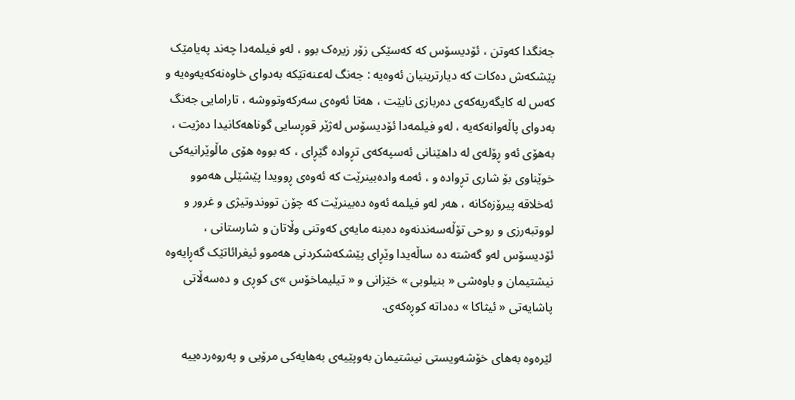جەنگدا کەوتن ، ئۆدیسۆس کە کەسێکی زۆر زیرەک بوو ، لەو فیلمەدا چەند پەیامێک پێشکەش دەکات کە دیارترینیان ئەوەیە : جەنگ لەعنەتێکە بەدوای خاوەنەکەیەوەیە و کەس لە کایگەریەکەی دەربازی نابێت ، هەتا ئەوەی سەرکەوتووشە ، تارامایی جەنگ بەدوای پاڵەوانەکەیە ، لەو فیلمەدا ئۆدیسۆس لەژێر قوڕسایی گوناهەکانیدا دەژیت ، بەهۆی ئەو ڕۆلەی لە داهێنانی ئەسپەکەی تڕوادە گێڕای ، کە بووە هۆی ماڵوێرانیەکی خوێناوی بۆ شاری تڕوادە و ، ئەمە وادەبینرێت کە ئەوەی ڕوویدا پێشێلی هەموو ئەخلاقە پیرۆزەکانە ، هەر لەو فیلمە ئەوە دەبینرێت کە چۆن تووندوتیژی و غرور و لووتبەرزی و روحی تۆڵەسەندنەوە دەبنە مایەی کەوتنی وڵاتان و شارستانی ، ئۆدیسۆس لەو گەشتە دە ساڵەیدا وێڕای پێشکەشکردنی هەموو ئیغرائاتێک گەڕایەوە نیشتیمان و باوەشی « بنیلوبی » خێزانی و « تیلیماخۆس »ی کوڕی و دەسەڵاتی پاشایەتی « ئیثاکا » دەداتە کوڕەکەی.

لێرەوە بەهای خۆشەویستی نیشتیمان بەوپێیەی بەهایەکی مرۆیی و پەروەردەییە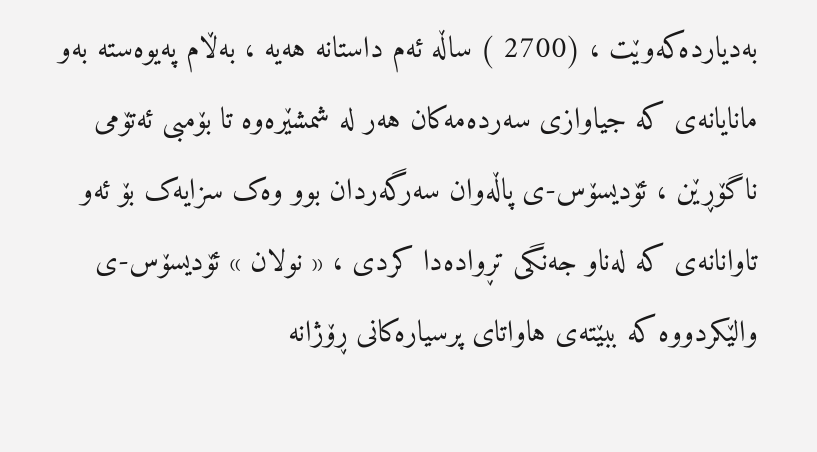بەدیاردەکەوێت ، (2700 ) ساڵە ئەم داستانە هەیە ، بەڵام پەیوەستە بەو مانایانەی کە جیاوازی سەردەمەکان هەر لە شمشێرەوە تا بۆمبی ئەتۆمی ناگۆڕێن ، ئۆدیسۆس-ی پاڵەوان سەرگەردان بوو وەک سزایەک بۆ ئەو تاوانانەی کە لەناو جەنگی تڕوادەدا کردی ، « نولان » ئۆدیسۆس-ی والێکردووە کە ببێتەی هاواتای پرسیارەکانی ڕۆژانە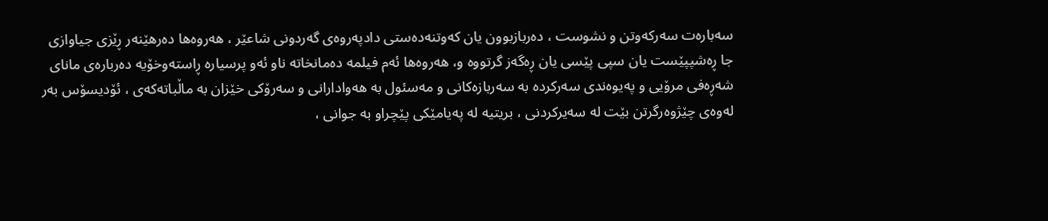سەبارەت سەرکەوتن و نشوست ، دەربازبوون یان کەوتنەدەستی دادپەروەی گەردونی شاعێر ، هەروەها دەرهێنەر ڕێزی جیاوازی جا ڕەشپپێست یان سپی پێسی یان ڕەگەز گرتووە و، هەروەها ئەم فیلمە دەمانخاتە ناو ئەو پرسیارە ڕاستەوخۆیە دەربارەی مانای شەڕەفی مرۆیی و پەیوەندی سەرکردە بە سەربازەکانی و مەسئول بە هەوادارانی و سەرۆکی خێزان بە ماڵباتەکەی ، ئۆدیسۆس بەر لەوەی چێژوەرگرتن بێت لە سەیرکردنی ، بریتیە لە پەیامێکی پێچراو بە جوانی ،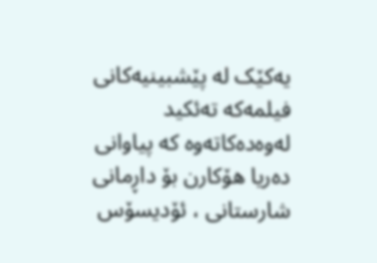یەکێک لە پێشبینیەکانی فیلمەکە تەئکید لەوەدەکاتەوە کە پیاوانی دەریا هۆکارن بۆ داڕمانی شارستانی ، ئۆدیسۆس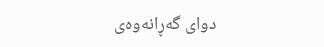دوای گەڕانەوەی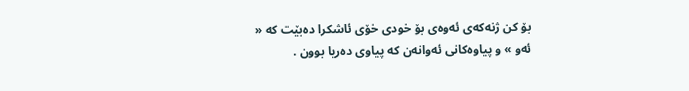بۆ کن ژنەکەی ئەوەی بۆ خودی خۆی ئاشکرا دەبێت کە « ئەو » و پیاوەکانی ئەوانەن کە پیاوی دەریا بوون .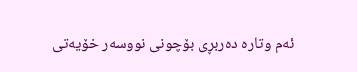ئەم وتارە دەربڕی بۆچونی نووسەر خۆیەتی